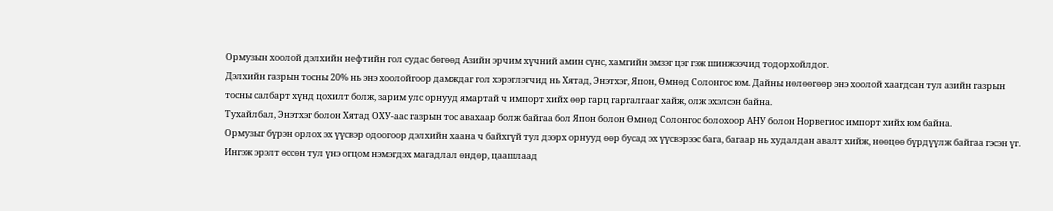Ормузын хоолой дэлхийн нефтийн гол судас бөгөөд Азийн эрчим хүчний амин сүнс, хамгийн эмзэг цэг гэж шинжээчид тодорхойлдог.
Дэлхийн газрын тосны 20% нь энэ хоолойгоор дамждаг гол хэрэглэгчид нь Хятад, Энэтхэг, Япон, Өмнөд Солонгос юм. Дайны нөлөөгөөр энэ хоолой хаагдсан тул азийн газрын тосны салбарт хүнд цохилт болж, зарим улс орнууд ямартай ч импорт хийх өөр гарц гаргалгааг хайж, олж эхэлсэн байна.
Тухайлбал, Энэтхэг болон Хятад ОХУ-аас газрын тос авахаар болж байгаа бол Япон болон Өмнөд Солонгос болохоор АНУ болон Норвегиос импорт хийх юм байна.
Ормузыг бүрэн орлох эх үүсвэр одоогоор дэлхийн хаана ч байхгүй тул дээрх орнууд өөр бусад эх үүсвэрээс бага, багаар нь худалдан авалт хийж, нөөцөө бүрдүүлж байгаа гэсэн үг.
Ингэж эрэлт өссөн тул үнэ огцом нэмэгдэх магадлал өндөр, цаашлаад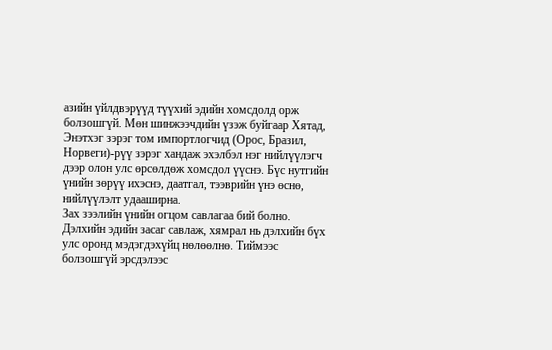азийн үйлдвэрүүд түүхий эдийн хомсдолд орж болзошгүй. Мөн шинжээчдийн үзэж буйгаар Хятад, Энэтхэг зэрэг том импортлогчид (Орос, Бразил, Норвеги)-рүү зэрэг хандаж эхэлбэл нэг нийлүүлэгч дээр олон улс өрсөлдөж хомсдол үүснэ. Бүс нутгийн үнийн зөрүү ихэснэ, даатгал, тээврийн үнэ өснө, нийлүүлэлт удааширна.
Зах зээлийн үнийн огцом савлагаа бий болно. Дэлхийн эдийн засаг савлаж, хямрал нь дэлхийн бүх улс оронд мэдэгдэхүйц нөлөөлнө. Тиймээс болзошгүй эрсдэлээс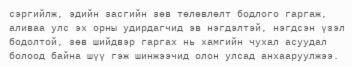сэргийлж, эдийн засгийн зөв төлөвлөлт бодлого гаргаж, аливаа улс эх орны удирдагчид эв нэгдэлтэй, нэгдсэн үзэл бодолтой, зөв шийдвэр гаргах нь хамгийн чухал асуудал болоод байна шүү гэж шинжээчид олон улсад анхааруулжээ.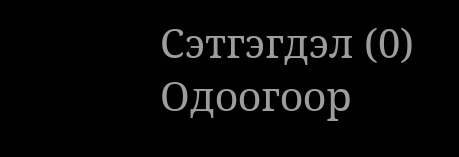Сэтгэгдэл (0)
Одоогоор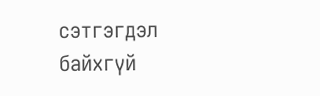сэтгэгдэл байхгүй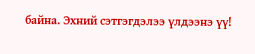байна. Эхний сэтгэгдэлээ үлдээнэ үү!